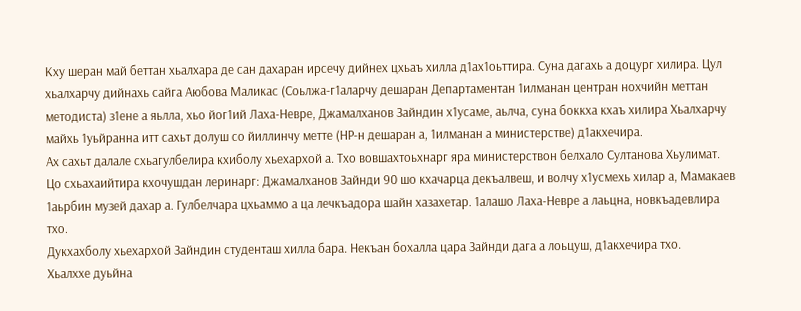Кху шеран май беттан хьалхара де сан дахаран ирсечу дийнех цхьаъ хилла д1ах1оьттира. Суна дагахь а доцург хилира. Цул хьалхарчу дийнахь сайга Аюбова Маликас (Соьлжа-г1аларчу дешаран Департаментан 1илманан центран нохчийн меттан методиста) з1ене а яьлла, хьо йог1ий Лаха-Невре, Джамалханов Зайндин х1усаме, аьлча, суна боккха кхаъ хилира Хьалхарчу майхь 1уьйранна итт сахьт долуш со йиллинчу метте (НР-н дешаран а, 1илманан а министерстве) д1акхечира.
Ах сахьт далале схьагулбелира кхиболу хьехархой а. Тхо вовшахтоьхнарг яра министерствон белхало Султанова Хьулимат. Цо схьахаийтира кхочушдан леринарг: Джамалханов Зайнди 90 шо кхачарца декъалвеш, и волчу х1усмехь хилар а, Мамакаев 1аьрбин музей дахар а. Гулбелчара цхьаммо а ца лечкъадора шайн хазахетар. 1алашо Лаха-Невре а лаьцна, новкъадевлира тхо.
Дукхахболу хьехархой Зайндин студенташ хилла бара. Некъан бохалла цара Зайнди дага а лоьцуш, д1акхечира тхо.
Хьалххе дуьйна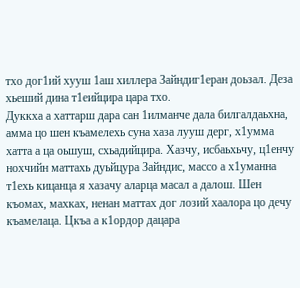тхо дог1ий хууш 1аш хиллера Зайндиг1еран доьзал. Деза хьеший дина т1еийцира цара тхо.
Дуккха а хаттарш дара сан 1илманче дала билгалдаьхна, амма цо шен къамелехь суна хаза лууш дерг, х1умма хатта а ца оьшуш, схьадийцира. Хазчу, исбаьхьчу, ц1енчу нохчийн маттахь дуьйцура Зайндис, массо а х1уманна т1ехь кицанца я хазачу аларца масал а далош. Шен къомах, махках, ненан маттах дог лозий хаалора цо дечу къамелаца. Цкъа а к1ордор дацара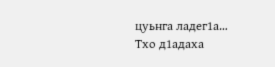цуьнга ладег1а…
Тхо д1адаха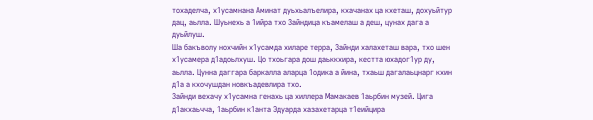тохаделча, х1усамнана Аминат дуьхьалъелира, кхачанах ца кхеташ, дохуьйтур дац, аьлла. Шуьнехь а 1ийра тхо Зайндица къамелаш а деш, цунах дага а дуьйлуш.
Ша бакъволу нохчийн х1усамда хиларе терра, Зайнди халахеташ вара, тхо шен х1усамера д1адоьлхуш. Цо тхоьгара дош даьккхира, кестта юхадог1ур ду, аьлла. Цунна даггара баркалла аларца 1одика а йина, тхаьш дагалаьцнарг кхин д1а а кхочушдан новкъадевлира тхо.
Зайнди вехачу х1усамна генахь ца хиллера Мамакаев 1аьрбин музей. Цига д1акхаьчча, 1аьрбин к1анта Эдуарда хазахетарца т1еийцира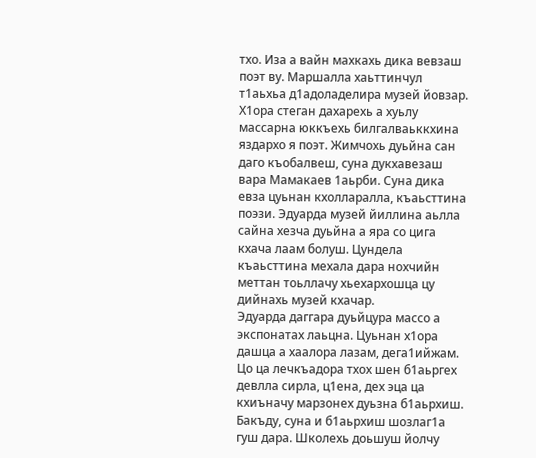тхо. Иза а вайн махкахь дика вевзаш поэт ву. Маршалла хаьттинчул т1аьхьа д1адоладелира музей йовзар.
Х1ора стеган дахарехь а хуьлу массарна юккъехь билгалваьккхина яздархо я поэт. Жимчохь дуьйна сан даго къобалвеш, суна дукхавезаш вара Мамакаев 1аьрби. Суна дика евза цуьнан кхолларалла, къаьсттина поэзи. Эдуарда музей йиллина аьлла сайна хезча дуьйна а яра со цига кхача лаам болуш. Цундела къаьсттина мехала дара нохчийн меттан тоьллачу хьехархошца цу дийнахь музей кхачар.
Эдуарда даггара дуьйцура массо а экспонатах лаьцна. Цуьнан х1ора дашца а хаалора лазам, дега1ийжам. Цо ца лечкъадора тхох шен б1аьргех девлла сирла, ц1ена, дех эца ца кхиъначу марзонех дуьзна б1аьрхиш. Бакъду, суна и б1аьрхиш шозлаг1а гуш дара. Школехь доьшуш йолчу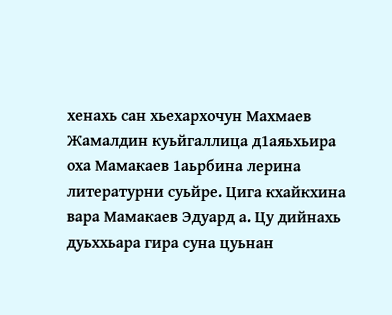хенахь сан хьехархочун Махмаев Жамалдин куьйгаллица д1аяьхьира оха Мамакаев 1аьрбина лерина литературни суьйре. Цига кхайкхина вара Мамакаев Эдуард а. Цу дийнахь дуьххьара гира суна цуьнан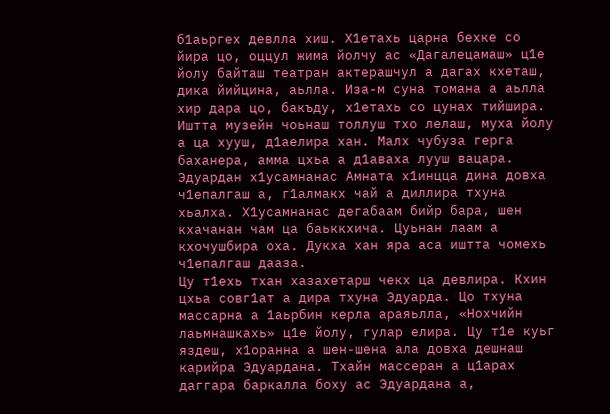б1аьргех девлла хиш. Х1етахь царна бехке со йира цо, оццул жима йолчу ас «Дагалецамаш» ц1е йолу байташ театран актерашчул а дагах кхеташ, дика йийцина, аьлла. Иза-м суна томана а аьлла хир дара цо, бакъду, х1етахь со цунах тийшира.
Иштта музейн чоьнаш толлуш тхо лелаш, муха йолу а ца хууш, д1аелира хан. Малх чубуза герга баханера, амма цхьа а д1аваха лууш вацара. Эдуардан х1усамнанас Амната х1инцца дина довха ч1епалгаш а, г1алмакх чай а диллира тхуна хьалха. Х1усамнанас дегабаам бийр бара, шен кхачанан чам ца баьккхича. Цуьнан лаам а кхочушбира оха. Дукха хан яра аса иштта чомехь ч1епалгаш дааза.
Цу т1ехь тхан хазахетарш чекх ца девлира. Кхин цхьа совг1ат а дира тхуна Эдуарда. Цо тхуна массарна а 1аьрбин керла араяьлла, «Нохчийн лаьмнашкахь» ц1е йолу, гулар елира. Цу т1е куьг яздеш, х1оранна а шен-шена ала довха дешнаш карийра Эдуардана. Тхайн массеран а ц1арах даггара баркалла боху ас Эдуардана а,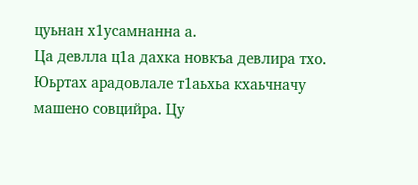цуьнан х1усамнанна а.
Ца девлла ц1а дахка новкъа девлира тхо. Юьртах арадовлале т1аьхьа кхаьчначу машено совцийра. Цу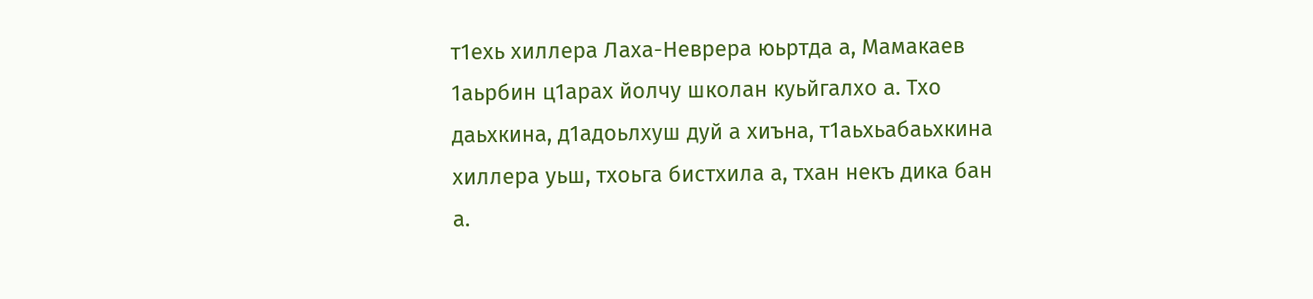т1ехь хиллера Лаха-Неврера юьртда а, Мамакаев 1аьрбин ц1арах йолчу школан куьйгалхо а. Тхо даьхкина, д1адоьлхуш дуй а хиъна, т1аьхьабаьхкина хиллера уьш, тхоьга бистхила а, тхан некъ дика бан а.